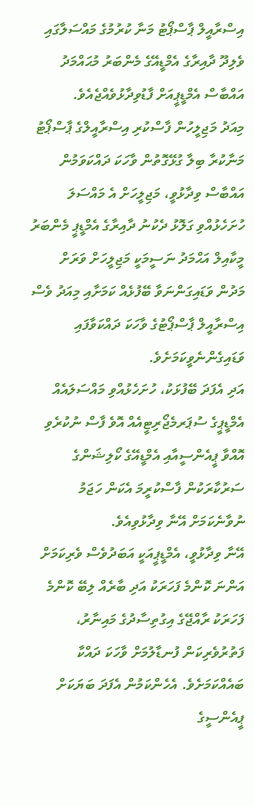އިސްރާއީލް ޕާސްޕޯޓު މަނާ ކުރުމުގެ މައްސަލާގައި ވެލިދޫ ދާއިރާގެ އެމްޑީއޭގެ މެންބަރު މުޙައްމަދު އައްބާސް އެމްޑީޕީއަށް ފާޑުވިދާޅުވެއްޖެއެވެ.
މިއަދު މަޖިލީހުން ފާސްކުރި އިސްރާއީލްގެ ޕާސްޕޯޓު މަނާކުރާ ބިލާ ގުޅޭގޮތުން ވާހަކަ ދައްކަވަމުން އައްބާސް ވިދާޅުވީ، މަޖިލީހަށް އެ މައްސަލަ ހުށަހެޅުއްވި ގަލޮޅު ދެކުނު ދާއިރާގެ އެމްޑީޕީ މެންބަރު މީކާއިލް އަޙްމަދު ނަސީމަކީ މަޖިލީހަށް ވަރަށް މަދުން ވަޑައިގަންނަވާ ބޭފުޅެއް ކަމަށާއި މިއަދު ވެސް އިސްރާއީލް ޕާސްޕޯޓުގެ ވާހަކަ ދައްކަވާފައި ވަޑައިގެންނެވީކަމަށެވެ.
އަދި އެފަދަ ބޭފުޅަކު، ހުށަހެޅުއްވި މައްސަލައެއް އެމްޑީޕީގެ ސުޕަރމެޖޯރިޓީއެއް އޮވެ ފާސް ނުކުރެވި އޮއްވާ ޕީއެންސީއާއި އެމްޑީއޭގެ ކޯލިޝަންގެ ސަރުކާރަކުން ފާސްކުރީމަ އެކަން ހަޖަމު ނުވާނެކަމަށް އޭނާ ވިދާޅުވިއެވެ.
އޭނާ ވިދާޅުވީ، އެމްޑީޕީއަކީ އަބަދުވެސް ވެރިކަމަށް އަންނަ ކޮންމެ ފަހަރަކު އަދި ބާރެއް ލިބޭ ކޮންމެ ފަހަރަކު ރާއްޖޭގެ އިގުތިސާދުގެ މައިނާރު، ފަތުރުވެރިކަން ފުނޑާލުމަށް ވާހަކަ ދައްކާ ބައެއްކަމަށެވެ. އެހެންކަމުން އެފަދަ ބަޔަކަށް ޕީއެންސީގެ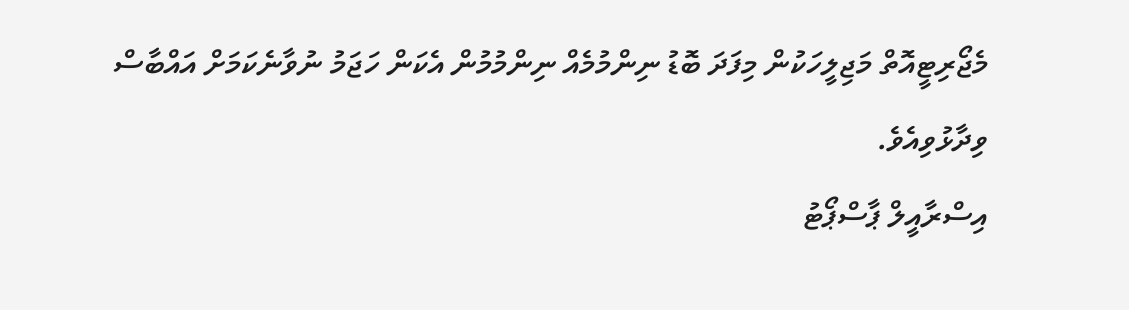މެޖޯރިޓީއޮތް މަޖިލީހަކުން މިފަދަ ބޮޑު ނިންމުމެއް ނިންމުމުން އެކަން ހަޖަމު ނުވާނެކަމަށް އައްބާސް ވިދާޅުވިއެވެ.
އިސްރާއީލް ޕާސްޕޯޓު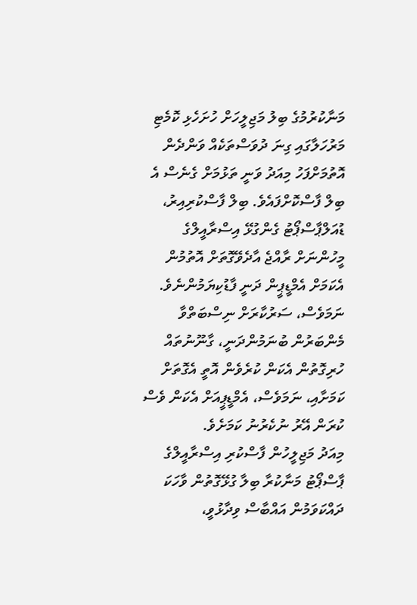މަނާކުރުމުގެ ބިލު މަޖިލީހަށް ހުށަހެޅި ކޮމެޓި މަރުހަލާގައި ގިނަ ދުވަސްތަކެއް ވަންދެން އޮތުމަށްފަހު މިއަދު ވަނީ ތަޅުމަށް ގެނެސް އެ ބިލް ފާސްކޮށްފައެވެ. ބިލް ފާސްކުރިއިރު، ޑުއަލްޕާސްޕޯޓު ގެންގުޅޭ އިސްރާއީލްގެ މީހުންނަށް ރާއްޖެ އާދެވޭގޮތަށް އޮތުމުން އެކަމަށް އެމްޑީޕީން ދަނީ ފާޑުކިޔަމުންނެވެ.
ނަމަވެސް، ސަރުކާރަށް ނިސްބަތްވާ މެންބަރުން ބުނަމުންދަނީ، ގާނޫނުތައް ހުރިގޮތުން އެކަން ކުރެވެން އޮތީ އެގޮތަށް ކަމަށާއި، ނަމަވެސް، އެމްޑީޕީއަށް އެކަން ވެސް ކުރަން އޭރު ނުކެރުނު ކަމަށެވެ.
މިއަދު މަޖިލީހުން ފާސްކުރި އިސްރާއީލްގެ ޕާސްޕޯޓު މަނާކުރާ ބިލާ ގުޅޭގޮތުން ވާހަކަ ދައްކަވަމުން އައްބާސް ވިދާޅުވީ،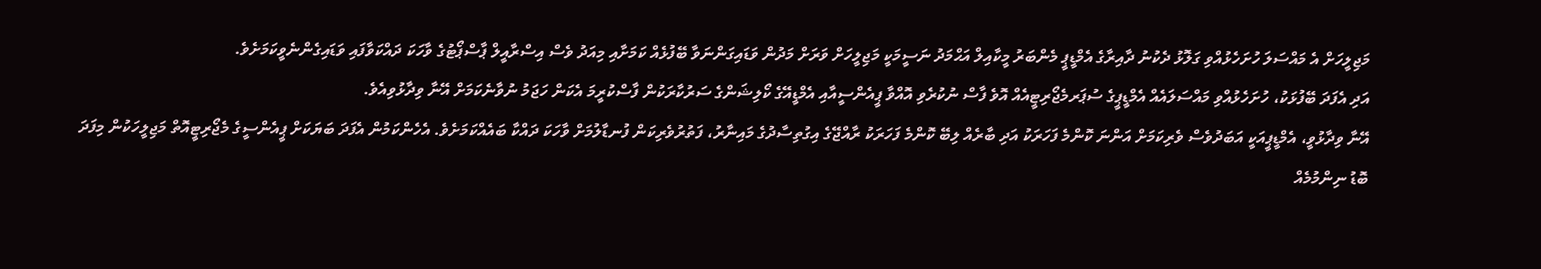މަޖިލީހަށް އެ މައްސަލަ ހުށަހެޅުއްވި ގަލޮޅު ދެކުނު ދާއިރާގެ އެމްޑީޕީ މެންބަރު މީކާއިލް އަޙްމަދު ނަސީމަކީ މަޖިލީހަށް ވަރަށް މަދުން ވަޑައިގަންނަވާ ބޭފުޅެއް ކަމަށާއި މިއަދު ވެސް އިސްރާއީލް ޕާސްޕޯޓުގެ ވާހަކަ ދައްކަވާފައި ވަޑައިގެންނެވީކަމަށެވެ.
އަދި އެފަދަ ބޭފުޅަކު، ހުށަހެޅުއްވި މައްސަލައެއް އެމްޑީޕީގެ ސުޕަރމެޖޯރިޓީއެއް އޮވެ ފާސް ނުކުރެވި އޮއްވާ ޕީއެންސީއާއި އެމްޑީއޭގެ ކޯލިޝަންގެ ސަރުކާރަކުން ފާސްކުރީމަ އެކަން ހަޖަމު ނުވާނެކަމަށް އޭނާ ވިދާޅުވިއެވެ.
އޭނާ ވިދާޅުވީ، އެމްޑީޕީއަކީ އަބަދުވެސް ވެރިކަމަށް އަންނަ ކޮންމެ ފަހަރަކު އަދި ބާރެއް ލިބޭ ކޮންމެ ފަހަރަކު ރާއްޖޭގެ އިގުތިސާދުގެ މައިނާރު، ފަތުރުވެރިކަން ފުނޑާލުމަށް ވާހަކަ ދައްކާ ބައެއްކަމަށެވެ. އެހެންކަމުން އެފަދަ ބަޔަކަށް ޕީއެންސީގެ މެޖޯރިޓީއޮތް މަޖިލީހަކުން މިފަދަ ބޮޑު ނިންމުމެއް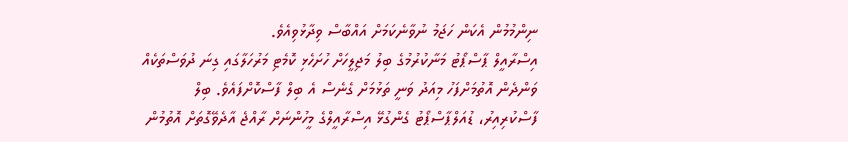ނިންމުމުން އެކަން ހަޖަމު ނުވާނެކަމަށް އައްބާސް ވިދާޅުވިއެވެ.
އިސްރާއީލް ޕާސްޕޯޓު މަނާކުރުމުގެ ބިލު މަޖިލީހަށް ހުށަހެޅި ކޮމެޓި މަރުހަލާގައި ގިނަ ދުވަސްތަކެއް ވަންދެން އޮތުމަށްފަހު މިއަދު ވަނީ ތަޅުމަށް ގެނެސް އެ ބިލް ފާސްކޮށްފައެވެ. ބިލް ފާސްކުރިއިރު، ޑުއަލްޕާސްޕޯޓު ގެންގުޅޭ އިސްރާއީލްގެ މީހުންނަށް ރާއްޖެ އާދެވޭގޮތަށް އޮތުމުން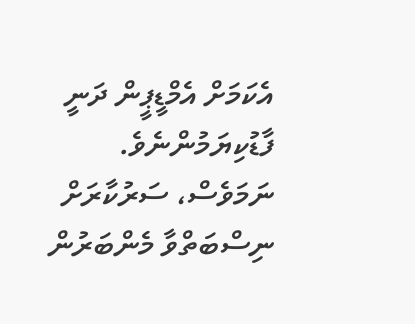އެކަމަށް އެމްޑީޕީން ދަނީ ފާޑުކިޔަމުންނެވެ.
ނަމަވެސް، ސަރުކާރަށް ނިސްބަތްވާ މެންބަރުން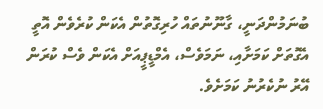ބުނަމުންދަނީ، ގާނޫނުތައް ހުރިގޮތުން އެކަން ކުރެވެން އޮތީ އެގޮތަށް ކަމަށާއި، ނަމަވެސް، އެމްޑީޕީއަށް އެކަން ވެސް ކުރަން އޭރު ނުކެރުނު ކަމަށެވެ.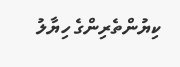ކިޔުންތެރިންގެ ހިޔާލު